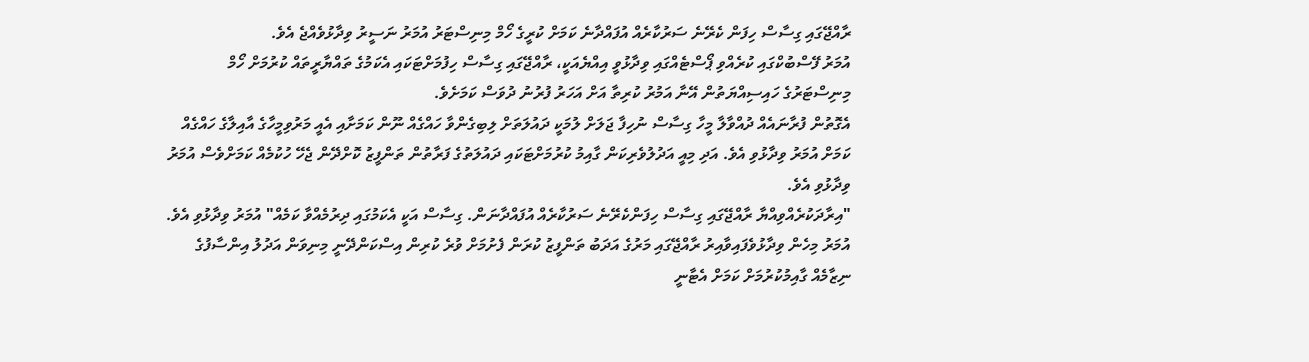ރާއްޖޭގައި ގިސާސް ހިފަން ކެރޭނެ ސަރުކާރެއް އުފައްދާނެ ކަމަށް ކުރީގެ ހޯމް މިނިސްޓަރު އުމަރު ނަސީރު ވިދާޅުވެއްޖެ އެވެ.
އުމަރު ފޭސްބުކްގައި ކުރެއްވި ޕޯސްޓެއްގައި ވިދާޅުވީ އިއްޔެއަކީ، ރާއްޖޭގައި ގިސާސް ހިފުމަށްޓަކައި އެކަމުގެ ތައްޔާރީތައް ކުރުމަށް ހޯމް މިނިސްޓަރުގެ ހައިސިއްޔަތުން އޭނާ އަމުރު ކުރިތާ އަށް އަހަރު ފުރުނު ދުވަސް ކަމަށެވެ.
އެގޮތުން ފުރާނައެއް ދުއްވާލާ މީހާ ގިސާސް ނުހިފާ ޖަލަށް ލުމަކީ ދައުލަތަށް ލިބިގެންވާ ހައްގެއް ނޫން ކަމަށާއި އެއީ މަރުވިމީހާގެ އާއިލާގެ ހައްގެއް ކަމަށް އުމަރު ވިދާޅުވި އެވެ. އަދި މިއީ އަދުލުވެރިކަން ގާއިމު ކުރުމަށްޓަކައި ދައުލަތުގެ ފަރާތުން ތަންފީޒު ކޮށްދޭން ޖެހޭ ހުކުމެއް ކަމަށްވެސް އުމަރު ވިދާޅުވި އެވެ.
"އިރާދަކުރެއްވިއްޔާ ރާއްޖޭގައި ގިސާސް ހިފަންކެރޭނެ ސަރުކާރެއް އުފައްދާނަން. ގިސާސް އަކީ އެކަމުގައި ދިރުމެއްވާ ކަމެއް" އުމަރު ވިދާޅުވި އެވެ.
އުމަރު މިހެން ވިދާޅުވެފައިވާއިރު ރާއްޖޭގައި މަރުގެ އަދަބު ތަންފީޒު ކުރަން ފެށުމަށް ވުރެ ކުރިން އިސްކަންދޭނީ މިނިވަން އަދުލު އިންސާފުގެ ނިޒާމެއް ގާއިމުކުރުމަށް ކަމަށް އެޓާނީ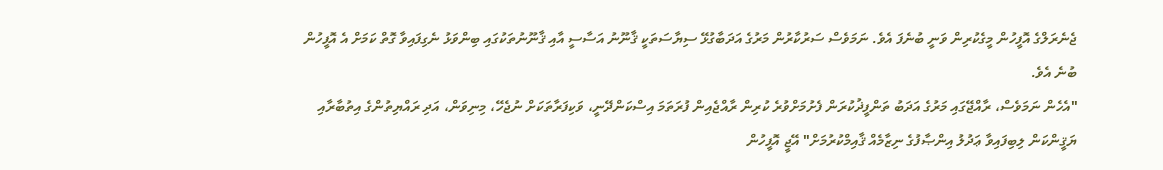ޖެނެރަލްގެ އޮފީހުން މީގެކުރިން ވަނީ ބުނެފަ އެވެ. ނަމަވެސް ސަރުކާރުން މަރުގެ އަދަބާގުޅޭ ސިޔާސަތަކީ ޤާނޫނު އަސާސީ އާއި ޤާނޫނުތަކުގައި ބިންވަޅު ނެގިފައިވާ ގޮތް ކަމަށް އެ އޮފީހުން ބުނެ އެވެ.
"އެހެން ނަމަވެސް، ރާއްޖޭގައި މަރުގެ އަދަބު ތަންފީޛުކުރަން ފެށުމަށްވުރެ ކުރިން ރާއްޖެއިން ފުރަތަމަ އިސްކަންދޭނީ، ވަކިފަރާތަކަށް ނުޖެހޭ، މިނިވަން، އަދި ރައްޔިތުންގެ އިތުބާރާއި ޔަޤީންކަން ލިބިފައިވާ ޢަދުލު އިންޞާފުގެ ނިޒާމެއް ޤާއިމްކުރުމަށް" އޭޖީ އޮފީހުން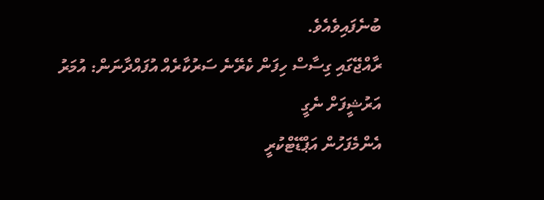ބުނެފައިވެއެވެ.
ރާއްޖޭގައި ގިސާސް ހިފަން ކެރޭނެ ސަރުކާރެއް އުފައްދާނަން: އުމަރު
އަރުޝީފަށް ނެގީ
އެންމެފަހުން އަޕްޑޭޓްކުރީ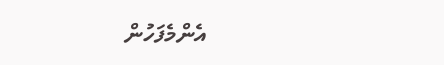އެންމެފަހުން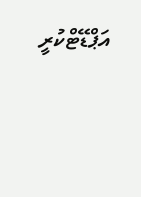އަޕްޑޭޓްކުރީ